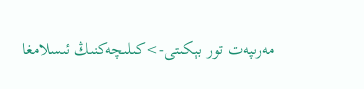مەرىپەت تور بېكىتى->كىلىچەكنىڭ ئىسلامغا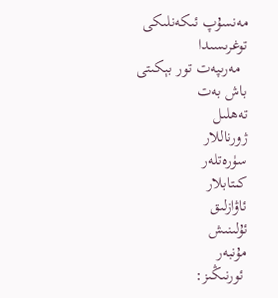مەنسۇپ ئىكەنلىكى توغرىسىدا
  مەرىپەت تور بېكىتى
باش بەت
تەھلىل
ژورناللار
سۈرەتلەر
كىتابلار
ئاۋازلىق
ئۇلىنىش
مۇنبەر
 ئورنىڭىز: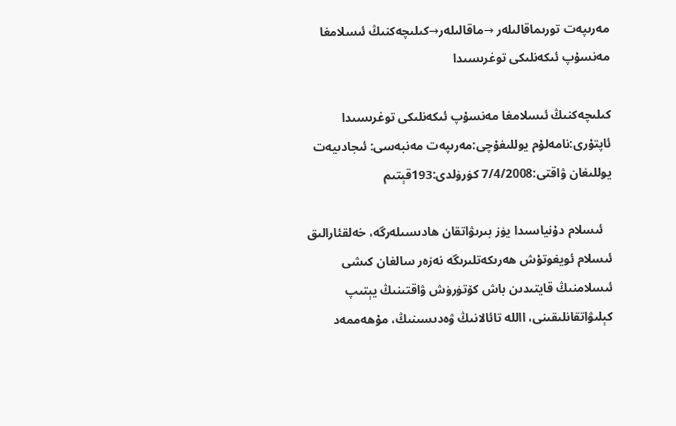مەرىپەت تورىماقالىلەر →ماقالىلەر→كىلىچەكنىڭ ئىسلامغا مەنسۇپ ئىكەنلىكى توغرىسىدا

كىلىچەكنىڭ ئىسلامغا مەنسۇپ ئىكەنلىكى توغرىسىدا
ئاپتۇرى:نامەلۇم يوللىغۇچى:مەرىپەت مەنبەسى: ئىجادىيەت  يوللىغان ۋاقتى:7/4/2008 كۈرۈلدى:193قېتىم

   ئىسلام دۇنياسىدا يۈز بىرىۋاتقان ھادىسىلەرگە، خەلقئارالىق ئىسلام ئويغوتۇش ھەرىكەتلىرىگە نەزەر سالغان كىشى ئىسلامنىڭ قايتىدىن باش كۆتۈرۈش ۋاقتىنىڭ يېتىپ كېلىۋاتقانلىقىنى، االله تائالانىڭ ۋەدىسىنىڭ، مۇھەممەد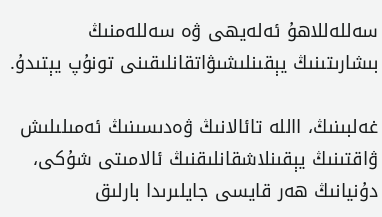سەللەللاھۇ ئەلەيھى ۋە سەللەمنىڭ بىشارىتىنىڭ يېقىنلىشىۋاتقانلىقىنى تونۇپ يېتىدۇ.

غەلبىنىڭ، االله تائالانىڭ ۋەدىسىنىڭ ئەمىلىلىش ۋاقتىنىڭ يېقىنلاشقانلىقنىڭ ئالامىتى شۇكى، دۇنيانىڭ ھەر قايسى جايلىرىدا بارلىق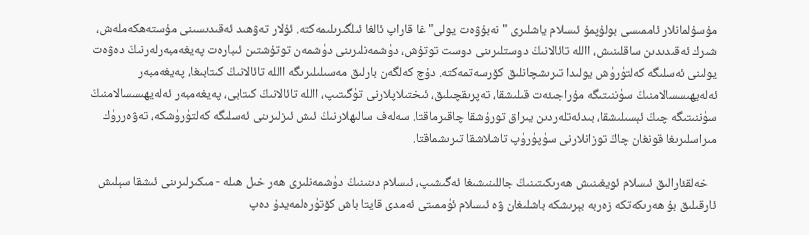مۇسۇلمانلار ئاممىسى بولۇپمۇ ئىسلام ياشلىرى "نەبۇۋەت يولى" غا قاراپ ئالغا ئىلگىرىلىمەكتە. ئۇلار تەۋھىد ئەقىدىسىنى مۇستەھكەملەش، شىرك ئەقىدىدىن ساقلىنىش، االله تائالانىڭ دوستلىرىنى دوست توتۇش، دۈشمەنلىرىنى دۈشمەن توتۇشتىن ئىبارەت پەيغەمبەرلەرنىڭ دەۋەت يولىنى ئەسلىگە كەلتۈرۈش يولىدا تىرىشچانلىق كۆرسەتمەكتە. دۇچ كەلگەن بارلىق مەسىلىلىرىگە االله تائالانىڭ كىتابىغا، پەيغەمبەر ئەلەيھىسسالامنىڭ سۈننىتىگە مۇراجىئەت قىلىشقا، تەپرىقچىلىق، ئىختىلاپلارنى تۈگىتىپ، االله تائالانىڭ كىتابى، پەيغەمبەر ئەلەيھىسسالامنىڭ سۈننىتىگە چىڭ ئېسىلىشقا، بىدئەتلەردىن يىراق تورۇشقا چاقىرماقتا. سەلەف سالىھلارنىڭ ئىش ئىزلىرىنى ئەسلىگە كەلتۈرۈشكە، تەۋەررۈك مىراسلىرىغا قونغان چاڭ توزانلارنى سۈپۈرۈپ تاشلاشقا تىرىشماقتا.

   خەلقئارالىق ئىسلام ئويغىنىش ھەرىكىتىنىڭ جاللىنىشىغا ئەگىشىپ، ئىسلام دىنىنىڭ دۈشمەنلىرى ھەر خىل ھىلە - مىكىرلىرىنى ئىشقا سېلىش ئارقىلىق بۇ ھەرىكەتكە زەربە بېرىشكە باشلىغان ۋە ئىسلام ئۈممىتى ئەمدى قايتا باش كۆتۈرەلمەيدۇ دەپ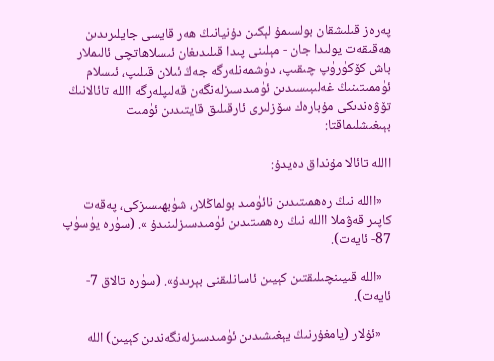پەرەز قىلىشقان بولسىمۇ لېكىن دۇنيانىڭ ھەر قايسى جايلىرىدىن ھەقىقەت يولىدا جان - مېلىنى پىدا قىلىدىغان ئىسلاھاتچى ئالىملار باش كۆكۈرۈپ چىقىپ، دۈشمەنلەرگە جەڭ ئىلان قىلىپ، ئىسلام ئۈممىتىنىڭ غەلىبىسىدىن ئۈمىدسىزلەنگەن قەلىپلەرگە االله تائالانىڭ تۆۋەندىكى مۇبارەك سۆزلىرى ئارقىلىق قايتىدىن ئۈمىت بېىغىشلىماقتا:

االله تائالا مۇنداق دەيدۇ:

   «االله نىڭ رەھمىتىدىن نائۈمىد بولماڭلار، شۈبھىسىزكى، پەقەت كاپىر قەۋملا االله نىڭ رەھمىتىدىن ئۈمىدسىزلىنىدۇ ». (سۈرە يۈسۈپ 87- ئايەت).

   «اللە قىيىنچىلىقتىن كېيىن ئاسانلىقنى بېرىدۇ». (سۈرە تالاق 7- ئايەت).

   «ئۇلار (يامغۇرنىڭ يېغىشىدىن ئۈمىدسىزلەنگەندىن كېيىن) اللە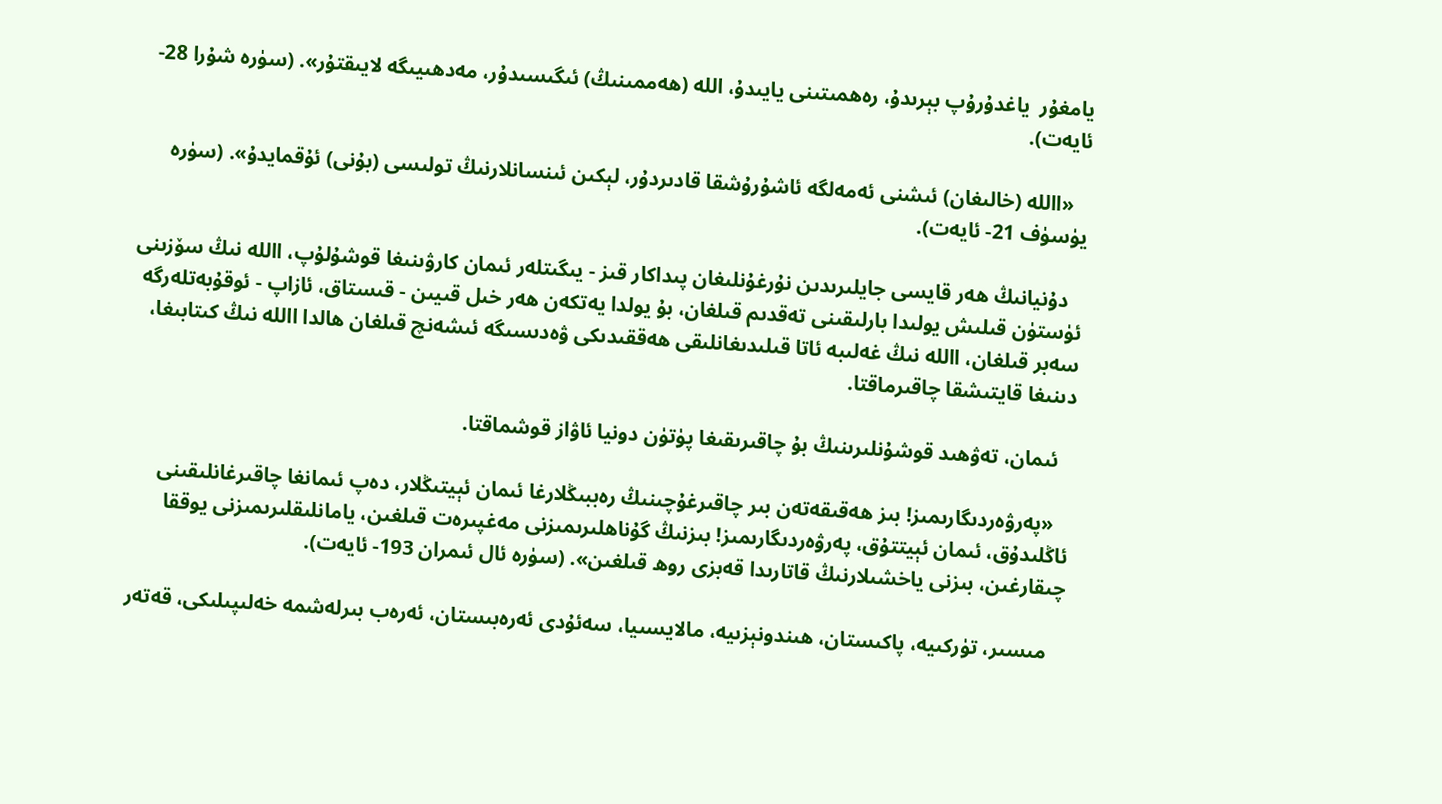يامغۇر  ياغدۇرۇپ بېرىدۇ، رەھمىتىنى يايىدۇ، اللە (ھەممىنىڭ) ئىگىسىدۇر، مەدھىيىگە لايىقتۇر». (سۈرە شۇرا 28- ئايەت).

   «االله (خالىغان) ئىشنى ئەمەلگە ئاشۇرۇشقا قادىردۇر، لېكىن ئىنسانلارنىڭ تولىسى (بۇنى) ئۇقمايدۇ». (سۈرە يۈسۈف 21- ئايەت).

   دۇنيانىڭ ھەر قايسى جايلىرىدىن نۇرغۇنلىغان پىداكار قىز - يىگىتلەر ئىمان كارۋىنىغا قوشۇلۇپ، االله نىڭ سۆزىنى ئۈستۈن قىلىش يولىدا بارلىقىنى تەقدىم قىلغان، بۇ يولدا يەتكەن ھەر خىل قىيىن - قىستاق، ئازاپ - ئوقۇبەتلەرگە سەبر قىلغان، االله نىڭ غەلىبە ئاتا قىلىدىغانلىقى ھەققىدىكى ۋەدىسىگە ئىشەنچ قىلغان ھالدا االله نىڭ كىتابىغا، دىنىغا قايتىشقا چاقىرماقتا.

   ئىمان، تەۋھىد قوشۇنلىرىنىڭ بۇ چاقىرىقىغا پۈتۈن دونيا ئاۋاز قوشماقتا.

   «پەرۋەردىگارىمىز! بىز ھەقىقەتەن بىر چاقىرغۇچىنىڭ رەببىڭلارغا ئىمان ئېيتىڭلار، دەپ ئىمانغا چاقىرغانلىقىنى ئاڭلىدۇق، ئىمان ئېيتتۇق، پەرۋەردىگارىمىز! بىزنىڭ گۇناھلىرىمىزنى مەغپىرەت قىلغىن، يامانلىقلىرىمىزنى يوققا چىقارغىن، بىزنى ياخشىلارنىڭ قاتارىدا قەبزى روھ قىلغىن». (سۈرە ئال ئىمران 193- ئايەت).

   مىسىر، تۈركىيە، پاكىستان، ھىندونېزىيە، مالايسىيا، سەئۇدى ئەرەبىستان، ئەرەب بىرلەشمە خەلىپىلىكى، قەتەر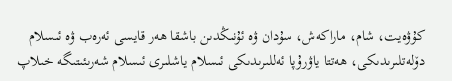كۇۋەيت، شام، ماراكەش، سۇدان ۋە ئۇنىڭدىن باشقا ھەر قايسى ئەرەب ۋە ئىسلام دۆلەتلىرىدىكى، ھەتتا ياۋرۇپا ئەللىرىدىكى ئىسلام ياشلىرى ئىسلام شەرىئىتىگە خىلاپ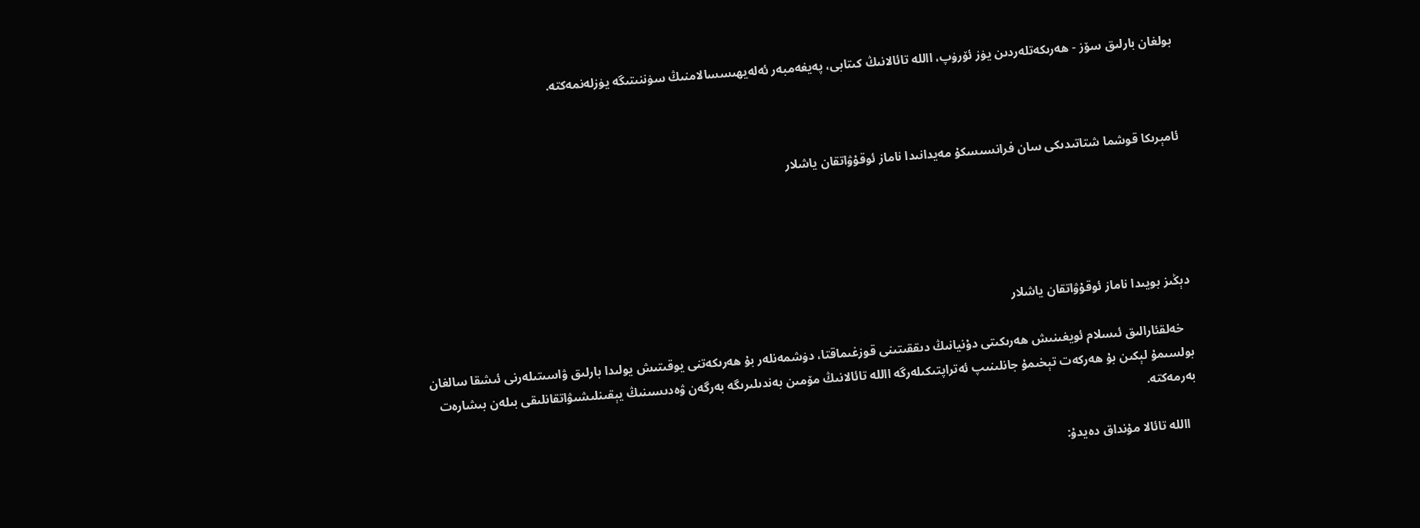بولغان بارلىق سۆز - ھەرىكەتلەردىن يۈز ئۆرۈپ، االله تائالانىڭ كىتابى، پەيغەمبەر ئەلەيھىسسالامنىڭ سۈننىتىگە يۈزلەنمەكتە.



ئامېرىكا قوشما شتاتىدىكى سان فرانسىسكۇ مەيدانىدا ناماز ئوقۇۋاتقان ياشلار





دېڭىز بويىدا ناماز ئوقۇۋاتقان ياشلار

   خەلقئارالىق ئىسلام ئويغىنىش ھەرىكىتى دۇنيانىڭ دىققىتىنى قوزغىماقتا، دۈشمەنلەر بۇ ھەرىكەتنى يوقىتىش يولىدا بارلىق ۋاسىتىلەرنى ئىشقا سالغان بولسىمۇ لېكىن بۇ ھەركەت تېخىمۇ جانلىنىپ ئەتراپتىكىلەرگە االله تائالانىڭ مۆمىن بەندىلىرىگە بەرگەن ۋەدىسىنىڭ يېقىنلىشىۋاتقانلىقى بىلەن بىشارەت بەرمەكتە.

   االله تائالا مۇنداق دەيدۇ: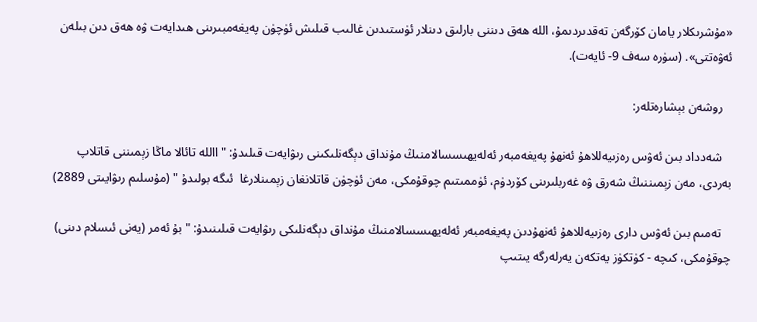«مۇشرىكلار يامان كۆرگەن تەقدىردىمۇ، اللە ھەق دىننى بارلىق دىنلار ئۈستىدىن غالىب قىلىش ئۈچۈن پەيغەمبىرىنى ھىدايەت ۋە ھەق دىن بىلەن ئەۋەتتى». (سۈرە سەف 9- ئايەت).

   روشەن بېشارەتلەر:

   شەدداد بىن ئەۋس رەزىيەللاھۇ ئەنھۇ پەيغەمبەر ئەلەيھىسسالامنىڭ مۇنداق دېگەنلىكىنى رىۋايەت قىلىدۇ: "االله تائالا ماڭا زېمىننى قاتلاپ بەردى، مەن زېمىننىڭ شەرق ۋە غەربلىرىنى كۆردۈم، ئۈممىتىم چوقۇمكى، مەن ئۈچۈن قاتلانغان زېمىنلارغا  ئىگە بولىدۇ " (مۇسلىم رىۋايىتى 2889)

   تەمىم بىن ئەۋس دارى رەزىيەللاھۇ ئەنھۇدىن پەيغەمبەر ئەلەيھىسسالامنىڭ مۇنداق دېگەنلىكى رىۋايەت قىلىنىدۇ: "بۇ ئەمر (يەنى ئىسلام دىنى) چوقۇمكى، كىچە - كۈتكۈز يەتكەن يەرلەرگە يىتىپ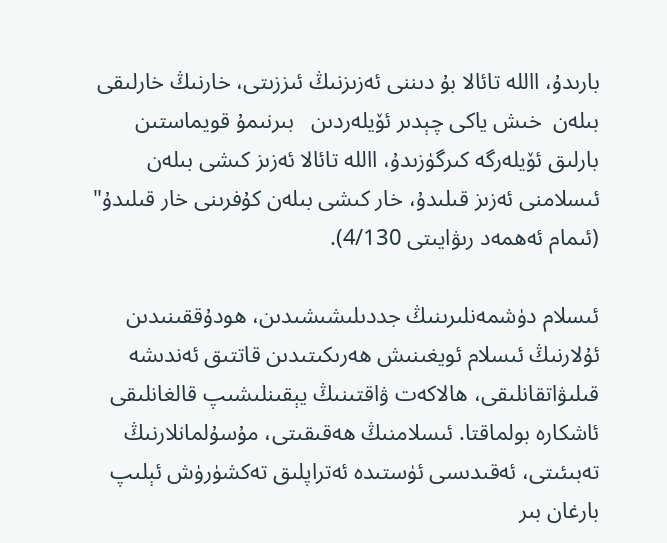بارىدۇ، االله تائالا بۇ دىننى ئەزىزنىڭ ئىززىتى، خارنىڭ خارلىقى بىلەن  خىش ياكى چېدىر ئۆيلەردىن   بىرنىمۇ قويماستىن بارلىق ئۆيلەرگە كىرگۈزىدۇ، االله تائالا ئەزىز كىشى بىلەن ئىسلامنى ئەزىز قىلىدۇ، خار كىشى بىلەن كۇفرىنى خار قىلىدۇ" (ئىمام ئەھمەد رىۋايىتى 4/130).

ئىسلام دۈشمەنلىرىنىڭ جددىلىشىشىدىن، ھودۇققىنىدىن ئۇلارنىڭ ئىسلام ئويغىنىش ھەرىكىتىدىن قاتتىق ئەندىشە قىلىۋاتقانلىقى، ھالاكەت ۋاقتىنىڭ يېقىنلىشىپ قالغانلىقى ئاشكارە بولماقتا. ئىسلامنىڭ ھەقىقىتى، مۇسۇلمانلارنىڭ تەبىئىتى، ئەقىدىسى ئۈستىدە ئەتراپلىق تەكشۈرۈش ئېلىپ بارغان بىر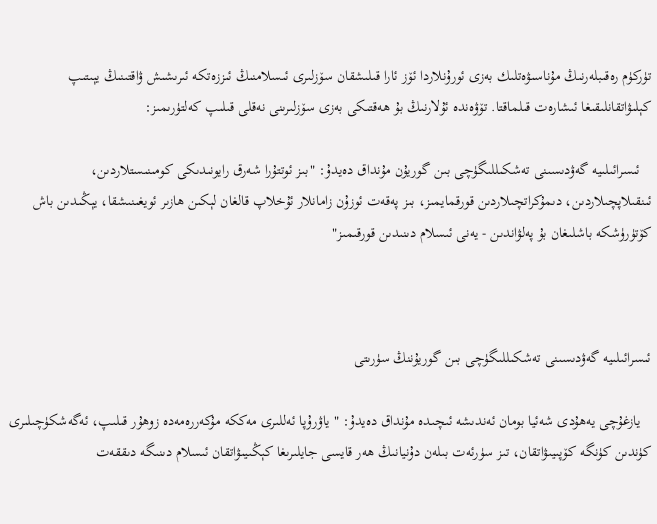تۈركۈم رەقىبلەرنىڭ مۇناسىۋەتلىك بەزى ئورۇنلاردا ئۆز ئارا قىلىشقان سۆزلىرى ئىسلامنىڭ ئىززەتكە ئىرىشىش ۋاقتىنىڭ يېىتىپ كېلىۋاتقانلىقىغا ئىشارەت قىلماقتا. تۆۋەندە ئۇلارنىڭ بۇ ھەقتىكى بەزى سۆزلىرىنى نەقلى قىلىپ كەلتۈرىمىز:

   ئىسرائىلىيە گەۋدىسىنى تەشكىللىگۈچى بىن گوريۇن مۇنداق دەيدۇ: "بىز ئوتتۇرا شەرق رايونىدىكى كومىنىستلاردىن، ئىنقىلاپچىلاردىن، دىمۇكراتچىلاردىن قورقمايمىز، بىز پەقەت ئوزۇن زامانلار ئۇخلاپ قالغان لېكىن ھازىر ئويغىنىشقا، يېڭىدىن باش كۆتۈرۈشكە باشلىغان بۇ پەلۋاندىن - يەنى ئىسلام دىنىدىن قورقىمىز"



ئىسرائىلىيە گەۋدىسىنى تەشكىللىگۈچى بىن گوريۇننڭ سۈرىتى

   يازغۇچى يەھۇدى شەئيا بومان ئەندىشە ئىچىدە مۇنداق دەيدۇ: " ياۋرۇپا ئەللىرى مەككە مۇكەررەمەدە زوھۇر قىلىپ، ئەگەشكۈچىلىرى كۈندىن كۈنگە كۆپىيىۋاتقان، تىز سۈرئەت بىلەن دۇنيانىڭ ھەر قايسى جايلىرىغا كېڭىيىۋاتقان ئىسلام دىنىگە دىققەت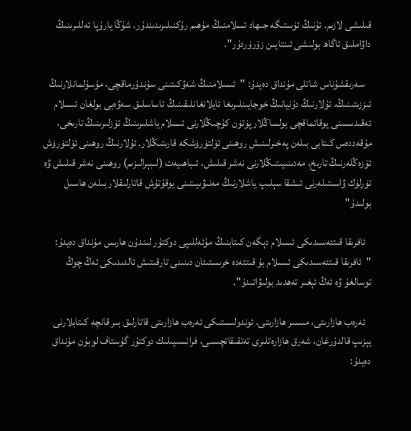قىلىشى لازىم. ئۇنىڭ ئۈستىگە جىھاد ئسلامنىڭ مۇھىم رۇكنىلىرىدىندۇر. شۇڭا يارۇپا ئەللىرىنىڭ داۋاملىق ئاگاھ بولىشى ئىنتايىن زۆرۈردۇر".

   سەرىقشۇناس شاتلى مۇنداق دەيدۇ: "ئىسلامنىڭ شەۋكىتىنى سۇندۇرماقچى، مۇسۇلمانلارنىڭ ئىززىتىنىڭ، ئۇلارنىڭ دۇنيانىڭ خوجايىنلىرىغا ئايلانغانلىقىنىڭ ئاساسلىق سەۋەبى بولغان ئىسلام ئەقىدىسىنى يوقاتماقچى بولساڭلار پۈتۈن كۇچىڭلارنى ئىسلام ياشلىرىنىڭ ئۆزلىرىنىڭ تارىخى، مۇقەددەس كىتابى بىلەن پەخىرلىنىش روھىنى ئۆلتۈرۈشكە قارىتىڭلار. ئۇلارنىڭ روھىنى ئۆلتۈرۈش ئۆزەڭلەرنىڭ تارىخ، مەدىنىيىتىڭلارنى نەشر قىلىش، ئىباھىيەت (لىبېرالىزىم) روھىنى نەشر قىلىش ۋە تۈرلۈك ۋاسىتىلەرنى ئىشقا سېلىپ ياشلارنىڭ مەنىۋىيىتىنى يوقۇتۇش قاتارلىقلار بىلەن ھاسىل بولىدۇ"

   ئافرىقا قىتئەسىدىكى ئىسلام دېگەن كىتابنىڭ مۇئەللىپى دوكتۇر لىندۇن ھارىس مۇنداق دەيدۇ: "ئافرىقا قىتئەسىدىكى ئىسلام بۇ قىتئەدە خرىستىئان دىنىنى تارقىتىش ئالدىدىكى ئەڭ چوڭ توسالغۇ ۋە ئەڭ ئېغىر تەھدىد بولىۋاتىدۇ".

   ئەرەب ھازارىتى، مىسىر ھازارىتى، ئوندولىستىكى ئەرەب ھازارىتى قاتارلىق بىر قانچە كىتابلارنى يېزىپ قالدۇرغان، شەرق ھازارەتلىرى تەتقىقاتچىسى، فرانسىيىلىك دوكتۇر گۇستاف لوبۇن مۇنداق دەيدۇ: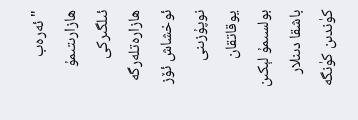"ئەرەب ھازارىتىمۇ ئىلگىركى ھازارەتلەرگە ئوخشاش ئۆز نوپۇزىنى يوقاتقان بولسىمۇ لېكىن باشقا دىنلار كۈندىن كۈنگە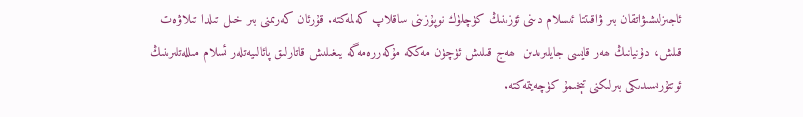ئاجىزلىشىۋاتقان بىر ۋاقىتتا ئىسلام دىنى ئۆزىنىڭ كۈچلۈك نوپۇزىنى ساقلاپ كەلمەكتە. قۇرئان كەرىمنى بىر خىل تىلدا تىلاۋەت قىلش، دۇنيانىڭ ھەر قايسى جايلىرىدىن  ھەج قىلىش ئۈچۈن مەككە مۇكەررەمەگە يىغىلىش قاتارلىق پائالىيەتلەر ئسلام مىللەتلىرىنىڭ ئوتتۇرىسىدىكى بىرلىكنى تېخىمۇ كۈچەيتمەكتە.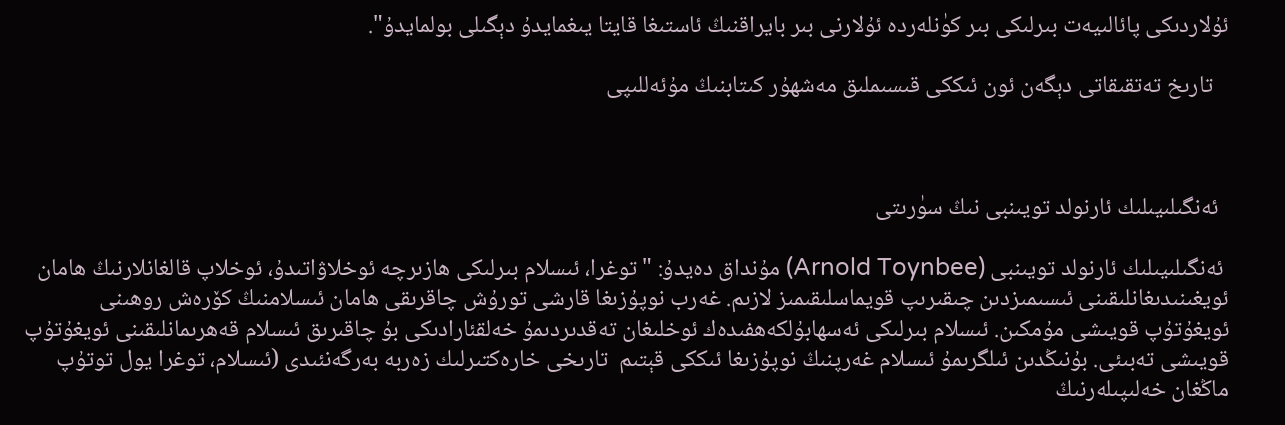ئۇلاردىكى پائالىيەت بىرلىكى بىر كۈنلەردە ئۇلارنى بىر بايراقنىڭ ئاستىغا قايتا يىغمايدۇ دېگىلى بولمايدۇ".

   تارىخ تەتقىقاتى دېگەن ئون ئىككى قىسىملىق مەشھۇر كىتابنىڭ مۇئەللىپى



  ئەنگىلىيىلىك ئارنولد تويىنبى نىڭ سۈرىتى

 ئەنگىلىيىلىك ئارنولد تويىنبى (Arnold Toynbee) مۇنداق دەيدۇ: "توغرا، ئىسلام بىرلىكى ھازىرچە ئوخلاۋاتىدۇ، ئوخلاپ قالغانلارنىڭ ھامان ئويغىنىدىغانلىقىنى ئىسىمىزدىن چىقىرىپ قويماسلىقىمىز لازىم. غەرب نوپۇزىغا قارشى تورۇش چاقرىقى ھامان ئىسلامنىڭ كۆرەش روھىنى ئويغۇتۇپ قويىشى مۇمكىن. ئىسلام بىرلىكى ئەسھابۇلكەھفىدەك ئوخلىغان تەقدىردىمۇ خەلقئارادىكى بۇ چاقىرىق ئىسلام قەھرىمانلىقىنى ئويغۇتۇپ قويىشى تەبىئى. بۇنىڭدىن ئىلگرىمۇ ئىسلام غەرپنىڭ نوپۇزىغا ئىككى قېتىم  تارىخى خارەكتىرلىك زەربە بەرگەنئىدى (ئىسلام، توغرا يول توتۇپ ماڭغان خەلىپىلەرنىڭ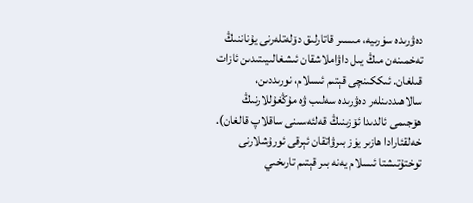دەۋرىدە سۈرىيە، مىسىر قاتارلىق دۆلەتلەرنى يۇناننىڭ تەخمىنەن مىڭ يىل داۋاملاشقان ئىشغالىيىتىدىن ئازات قىلغان. ئىككىنچى قېتىم ئىسلام، نورىددىن، سالاھىددىنلەر دەۋرىدە سەلىب ۋە مۇڭغۇللارنىڭ ھۆجىمى ئالدىدا ئۆزىنىڭ قەلئەسىنى ساقلاپ قالغان). خەلقئارادا ھازىر يۈز بىرۋاتقان ئېرقى ئورۇشلارنى توختۇتىشتا ئىسلام يەنە بىر قېتىم تارىخىي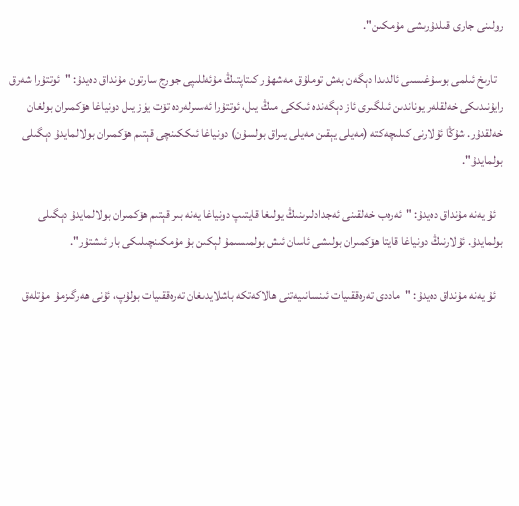رولىنى جارى قىلدۇرىشى مۇمكىن".

   تارىخ ئىلمى بوسۇغىسىى ئالدىدا دېگەن بەش توملۇق مەشھۇر كىتاپتىڭ مۇئەللىپى جورج سارتون مۇنداق دەيدۇ: "ئوتتۇرا شەرق رايۇنىدىكى خەلقلەر يوناندىن ئىلگىرى ئاز دېگەندە ئىككى مىڭ يىل، ئوتتۇرا ئەسىرلەردە تۆت يۈز يىل دونياغا ھۆكمىران بولغان خەلقدۇر. شۇڭا ئۇلارنى كىلىچەكتە (مەيلى يېقىن مەيلى يىراق بولسۇن) دونياغا ئىككىنچى قېتىم ھۆكمىران بولالمايدۇ دېگىلى بولمايدۇ".

   ئۇ يەنە مۇنداق دەيدۇ: "ئەرەب خەلقىنى ئەجدادلىرىنىڭ يولىغا قايتىپ دونياغا يەنە بىر قېتىم ھۆكمىران بولالمايدۇ دېگىلى بولمايدۇ. ئۇلارنىڭ دونياغا قايتا ھۆكمىران بولىشى ئاسان ئىش بولمىسىمۇ لېكىن بۇ مۇمكىنچىلىكى بار ئىشتۇر".

   ئۇ يەنە مۇنداق دەيدۇ: "ماددى تەرەققىيات ئىنسانىيەتنى ھالاكەتكە باشلايدىغان تەرەققىيات بولۇپ، ئۇنى ھەرگىزمۇ  مۇتلەق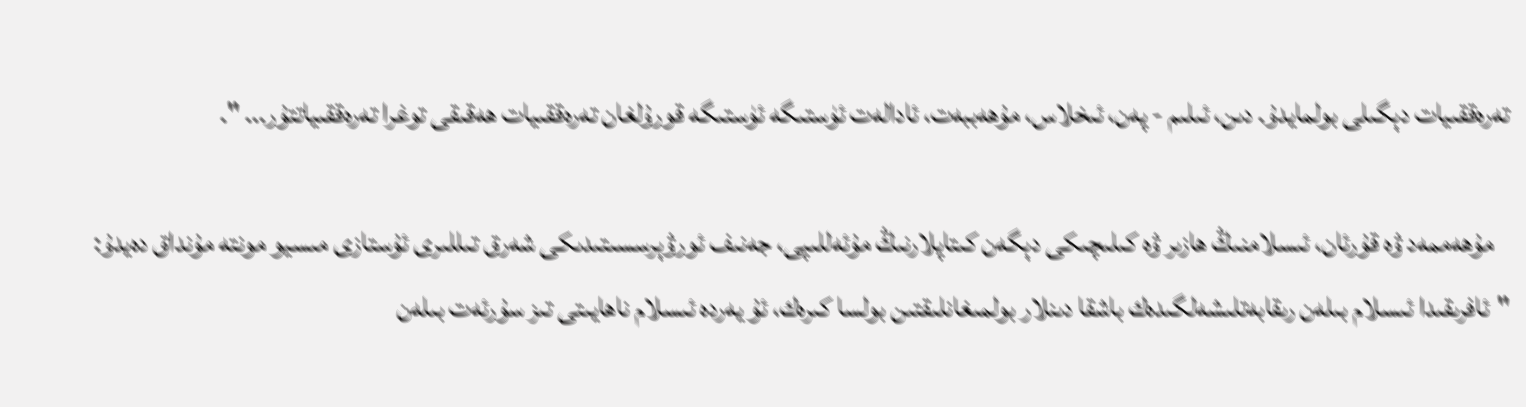تەرەققىيات دېگىلى بولمايدۇ. دىن، ئىلىم - پەن، ئىخلاس، مۇھەببەت، ئادالەت ئۈستىگە ئۈستىگە قورۇلغان تەرەققىيات ھەقىقى توغرا تەرەققىياتتۇر... ".

   مۇھەممەد ۋە قۇرئان، ئىسلامنىڭ ھازىر ۋە كىلىچىكى دېگەن كىتاپلارنىڭ مۇئەللىپى، جەنىف ئورۋېرسسىتىدىكى شەرق تىللىرى ئۇستازى مىسيو مونتە مۇنداق دەيدۇ: "ئافرىقىدا ئىسلام بىلەن رىقابەتلىشەلگىدەك باشقا دىنلار بولمىغانلىقتىن بولسا كىرەك، ئۇ يەردە ئىسلام ناھايىتى تىز سۇرئەت بىلەن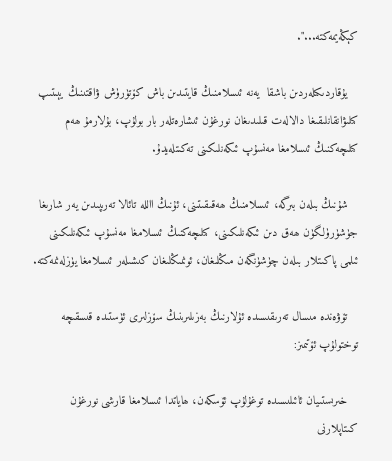كېڭەيمەكتە...".

   يۇقاردىكىلەردىن باشقا  يەنە ئىسلامنىڭ قايتىدىن باش كۆتۈرۈش ۋاقتىنىڭ يېىتىپ كىلىۋانقانلىقىغا دالالەت قىلىدىغان نورغۇن ئىشارەتلەر بار بولۇپ، بۇلارمۇ ھەم  كىلىچەكنىڭ ئىسلامغا مەنسۇپ ئىكەنلىكىنى تەكىتلەيدۇ.

   شۇنىڭ بىلەن بىرگە، ئىسلامنىڭ ھەقىقىتىنى، ئۇنىڭ االله تائالا تەرىپىدىن يەر شارىغا جۈشۈرۈلگۈن ھەق دىن ئىكەنلىكىنى، كىلىچەكنىڭ ئىسلامغا مەنسۇپ ئىكەنلىكىنى ئىلمى پاكىتلار بىلەن چۈشۈنگەن مىڭلىغان، ئونمىڭلىغان كىشىلەر ئىسلامغا يۈزلەنمەكتە.

   تۆۋەندە مىسال تەرىقىسىدە ئۇلارنىڭ بەزىلىرىنىڭ سۆزلىرى ئۈستىدە قىسقىچە توختولۇپ ئۆتىمىز:

   خىرىستىيان ئائىلىسىدە توغۇلۇپ ئۆسكەن، ھاياتدا ئىسلامغا قارشى نورغۇن كىتاپلارنى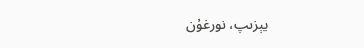يېزىپ، نورغۇن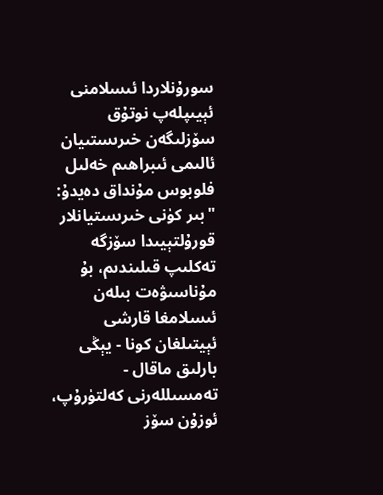سورۇنلاردا ئىسلامنى ئېيىپلەپ نوتۇق سۆزلىگەن خىرىستىيان ئالىمى ئىبراھىم خەلىل فلوبوس مۇنداق دەيدۇ: "بىر كۈنى خىرىستيانلار قورۇلتېيىدا سۆزگە تەكلىپ قىلىندىم، بۇ مۇناسىۋەت بىلەن ئىسلامغا قارشى ئېيتىلغان كونا - يېڭى بارلىق ماقال - تەمسىللەرنى كەلتۈرۇپ، ئوزۇن سۆز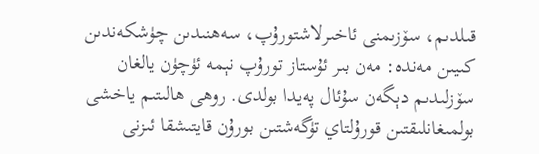قىلدىم، سۆزىمنى ئاخىرلاشتورۇپ، سەھنىدىن چۈشكەندىن كىيىن مەندە: مەن بىر ئۇستاز تورۇپ نېمە ئۈچۈن يالغان سۆزلىدىم دېگەن سۇئال پەيدا بولدى. روھى ھالىتىم ياخشى بولمىغانلىقتىن قورۇلتاي تۈگەشتىن بورۇن قايتىشقا ئىزنى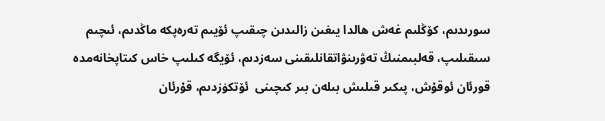سورىدىم، كۆڭلىم غەش ھالدا يىغىن زالىدىن چىقىپ ئۆيىم تەرەپكە ماڭدىم، ئىچىم سىقىلىپ، قەلبىمنىڭ تەۋرىنۋاتقانلىقىنى سەزدىم، ئۆيگە كىلىپ خاس كىتاپخانەمدە قورئان ئوقۇش، پىكىر قىلىش بىلەن بىر كىچىنى  ئۆتكۈزدىم، قۇرئان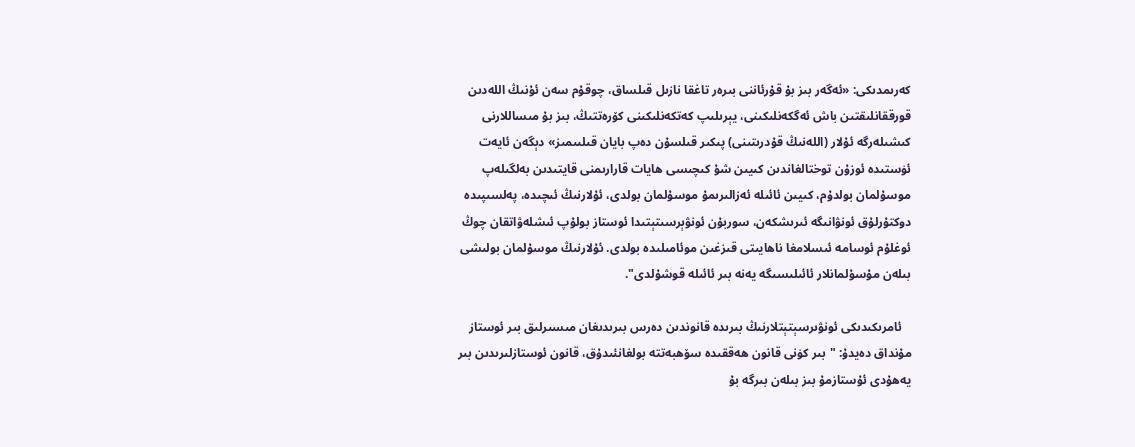كەرىمدىكى: «ئەگەر بىز بۇ قۇرئاننى بىرەر تاغقا نازىل قىلساق، چوقۇم سەن ئۇنىڭ اللەدىن قورققانلىقتىن باش ئەگكەنلىكىنى، يېرىلىپ كەتكەنلىكىنى كۆرەتتىڭ، بىز بۇ مىساللارنى كىشىلەرگە ئۇلار (اللەنىڭ قۇدرىتىنى) پىكىر قىلسۇن دەپ بايان قىلىىمىز» دېگەن ئايەت ئۈستىدە ئوزۇن توختالغاندىن كىيىن شۇ كىچىسى ھايات قارارىمنى قايتىدىن بەلگىلەپ موسۇلمان بولدۇم، كىيىن ئائىلە ئەزالىرىمۇ موسۇلمان بولدى، ئۇلارنىڭ ئىچىدە، پەلسىپىدە دوكتۇرلۇق ئونۋانىگە ئىرىشكەن، سوربۇن ئونۋېرسىتېتىدا ئوستاز بولۇپ ئىشلەۋاتقان چوڭ ئوغلۇم ئوسامە ئىسلامغا ناھايىتى قىزغىن موئامىلىدە بولدى. ئۇلارنىڭ موسۇلمان بولىشى بىلەن مۇسۇلمانلار ئائىلىسىگە يەنە بىر ئائىلە قوشۇلدى".

   ئامرىكىدىكى ئونۋىرسېتېتلارنىڭ بىرىدە قانوندىن دەرس بىرىدىغان مىسىرلىق بىر ئوستاز مۇنداق دەيدۇ: "بىر كۈنى قانون ھەققىدە سۆھبەتتە بولغانئىدۇق، قانون ئوستازلىرىدىن بىر يەھۇدى ئۇستازمۇ بىز بىلەن بىرگە بۇ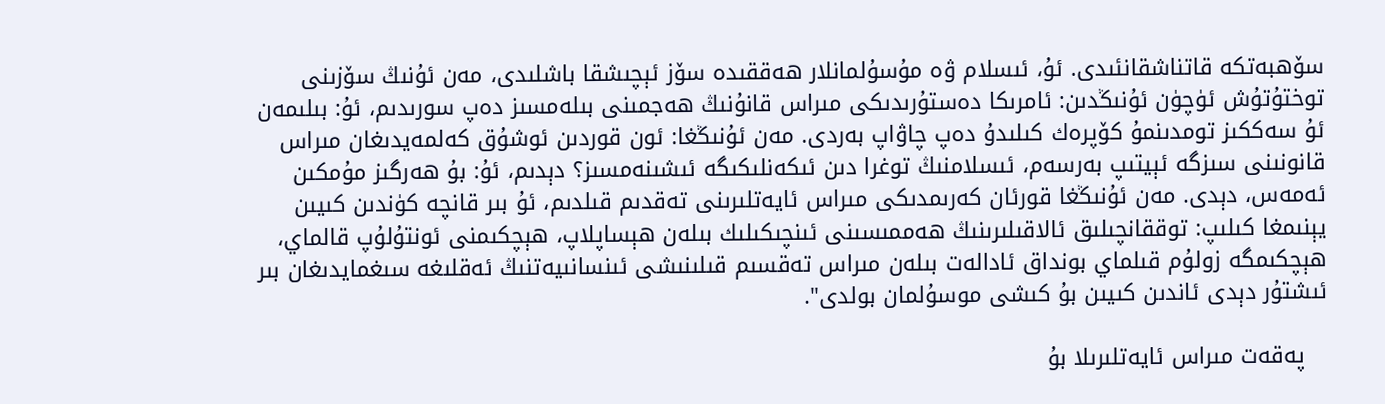سۆھبەتكە قاتناشقانئىدى. ئۇ، ئىسلام ۋە مۇسۇلمانلار ھەققىدە سۆز ئېچىشقا باشلىدى، مەن ئۇنىڭ سۆزىنى توختۇتۇش ئۈچۈن ئۇنىڭدىن: ئامرىكا دەستۇرىدىكى مىراس قانۇنىڭ ھەجمىنى بىلەمسىز دەپ سورىدىم، ئۇ: بىلىمەن ئۇ سەككىز تومدىنمۇ كۆپرەك كىلىدۇ دەپ چاۋاپ بەردى. مەن ئۇنىڭغا: ئون قوردىن ئوشۇق كەلمەيدىغان مىراس قانونىنى سىزگە ئېيتىپ بەرسەم، ئىسلامنىڭ توغرا دىن ئىكەنلىكىگە ئىشىنەمسىز؟ دېدىم، ئۇ: بۇ ھەرگىز مۇمكىن ئەمەس، دېدى. مەن ئۇنىڭغا قورئان كەرىمدىكى مىراس ئايەتلىرىنى تەقدىم قىلدىم، ئۇ بىر قانچە كۈندىن كىيىن يېنىمغا كىلىپ: توققانچىلىق ئالاقىلىرىنىڭ ھەممىسىنى ئىنچىكىلىك بىلەن ھېساپلاپ، ھېچكىمنى ئونتۇلۇپ قالماي، ھېچكىمگە زولۇم قىلماي بونداق ئادالەت بىلەن مىراس تەقسىم قىلىنىشى ئىنسانىيەتنىڭ ئەقلىغە سىغمايدىغان بىر ئىشتۇر دېدى ئاندىن كىيىن بۇ كىشى موسۇلمان بولدى".

   پەقەت مىراس ئايەتلىرىلا بۇ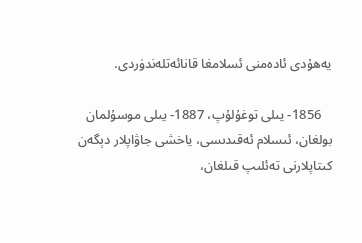يەھۇدى ئادەمنى ئسلامغا قانائەتلەندۈردى.

   1856- يىلى توغۇلۇپ، 1887- يىلى موسۇلمان بولغان، ئىسلام ئەقىدىسى، ياخشى جاۋاپلار دېگەن كىتاپلارنى تەئلىپ قىلغان،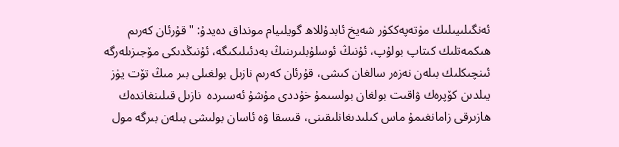ئەنگىلىيىلىك مۈتەپەككۈر شەيخ ئابدۇللاھ گويلىيام مونداق دەيدۇ: "قۇرئان كەرىم ھىكمەتلىك كىتاپ بولۇپ، ئۇنىڭ ئوسلۇبلىرىنىڭ بەدئىلىكىگە، ئۇنىڭدىكى مۆجىزىلەرگە ئىنچىكلىك بىلەن نەزەر سالغان كىشى، قۇرئان كەرىم نازىل بولغىلى بىر مىڭ تۆت يۈز يىلدىن كۆپرەك ۋاقىت بولغان بولسىمۇ خۇددى مۇشۇ ئەسىردە  نازىل قىلىنغاندەك ھازىرقى زامانغىمۇ ماس كىلىدىغانلىقىنى، قىسقا ۋە ئاسان بولىشى بىلەن بىرگە مول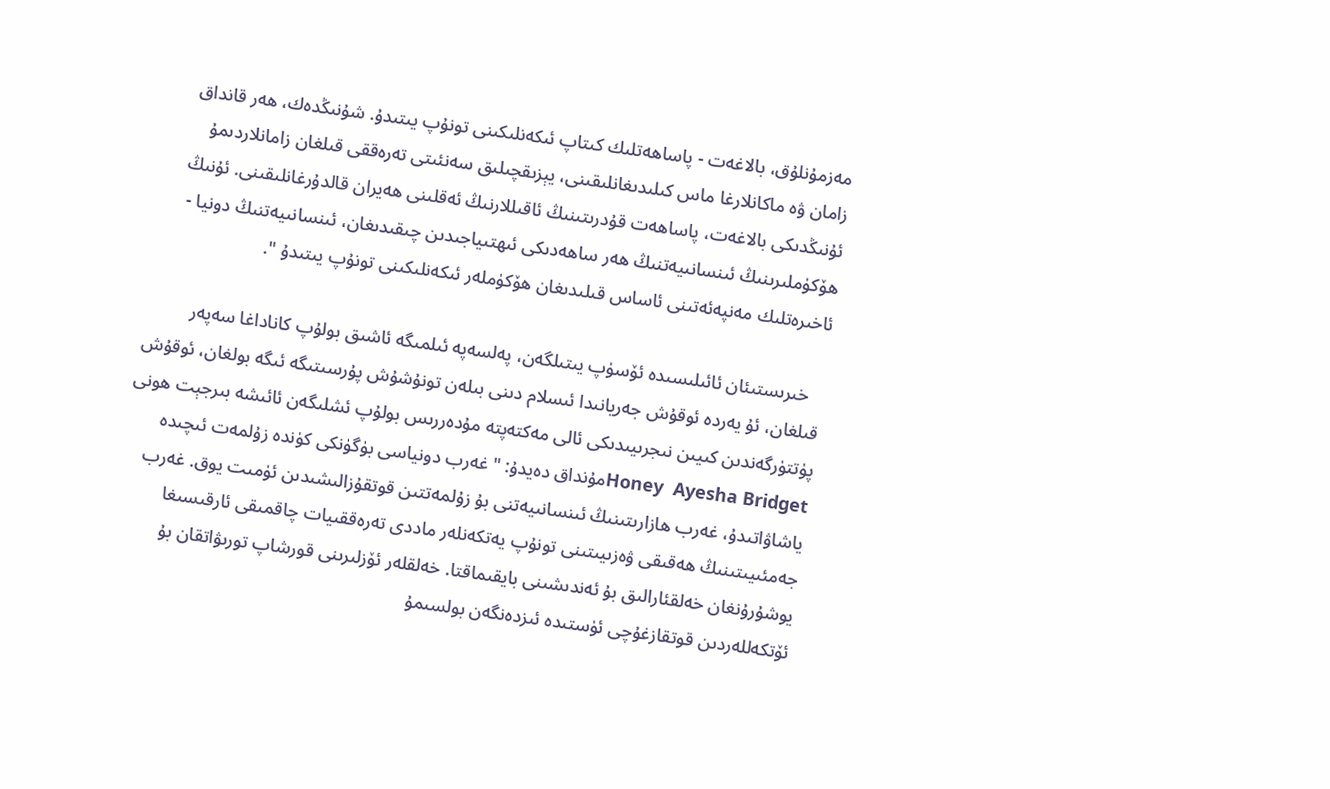مەزمۇنلۇق، بالاغەت - پاساھەتلىك كىتاپ ئىكەنلىكىنى تونۇپ يىتىدۇ. شۇنىڭدەك، ھەر قانداق زامان ۋە ماكانلارغا ماس كىلىدىغانلىقىنى، يېزىقچىلىق سەنئىتى تەرەققى قىلغان زامانلاردىمۇ ئۇنىڭدىكى بالاغەت، پاساھەت قۇدرىتىنىڭ ئاقىللارنىڭ ئەقلىنى ھەيران قالدۇرغانلىقىنى. ئۇنىڭ ھۆكۈملىرىنىڭ ئىنسانىيەتنىڭ ھەر ساھەدىكى ئىھتىياجىدىن چىقىدىغان، ئىنسانىيەتنىڭ دونيا - ئاخىرەتلىك مەنپەئەتىنى ئاساس قىلىدىغان ھۆكۈملەر ئىكەنلىكىنى تونۇپ يىتىدۇ ".

   خىرىستىئان ئائىلىسىدە ئۆسۈپ يىتىلگەن، پەلسەپە ئىلمىگە ئاشىق بولۇپ كاناداغا سەپەر قىلغان، ئۇ يەردە ئوقۇش جەريانىدا ئىسلام دىنى بىلەن تونۇشۇش پۇرسىتىگە ئىگە بولغان، ئوقۇش پۈتتۈرگەندىن كىيىن نىجرىيىدىكى ئالى مەكتەپتە مۇدەررىس بولۇپ ئشلىگەن ئائىشە بىرجېت ھونى Honey  Ayesha Bridgetمۇنداق دەيدۇ: "غەرب دونياسى بۈگۈنكى كۈندە زۇلمەت ئىچىدە ياشاۋاتىدۇ، غەرب ھازارىتىنىڭ ئىنسانىيەتنى بۇ زۇلمەتتىن قوتقۇزالىشىدىن ئۈمىت يوق. غەرب جەمئىيىتىنىڭ ھەقىقى ۋەزىيىتىنى تونۇپ يەتكەنلەر ماددى تەرەققىيات چاقمىقى ئارقىسىغا يوشۇرۇنغان خەلقئارالىق بۇ ئەندىشىنى بايقىماقتا. خەلقلەر ئۆزلىرىنى قورشاپ تورىۋاتقان بۇ ئۆتكەللەردىن قوتقازغۇچى ئۈستىدە ئىزدەنگەن بولسىمۇ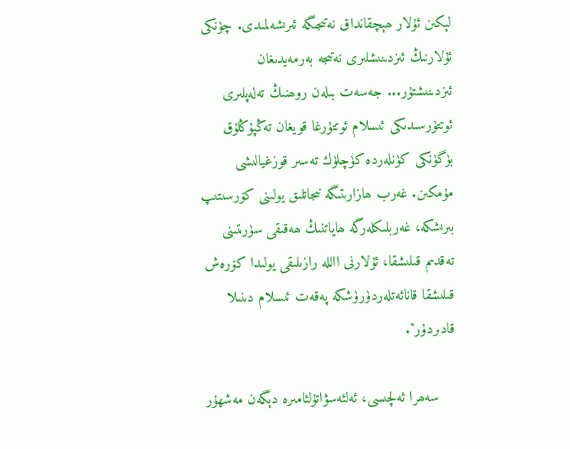لېكىن ئۇلار ھېچقانداق نەتىجىگە ئىرىشەلمىدى. چۈنكى ئۇلارنىڭ ئىزدىنىشلىرى نەتىجە بەرمەيدىغان ئىزدىنىشتۇر... جەسەت بىلەن روھنىڭ تەلەپلىرى ئوتتۇرسىدىكى ئىسلام ئوتتۇرغا قويغان تەڭپۇڭلۇق بۈگۈنكى كۈنلەردە كۈچلۈك تەسىر قوزغيالىشى مۇمكىن. غەرب ھازارىتىگە نىجاتلىق يولىنى كۆرسىتىپ بىرىشكە، غەربلىكلەرگە ھاياتنىڭ ھەقىقى سۈرىتىنى تەقدىم قىلىشقا، ئۇلارنى االله رازىلىقى يولىدا كۆرەش قىلىشقا قانائەتلەردۈرۈشكە پەقەت ئىسلام دىنىلا قادىردۇر".

    سەھرا ئەلچىسى، ئەلئەسۋاتۇلئامىرە دېگەن مەشھۇر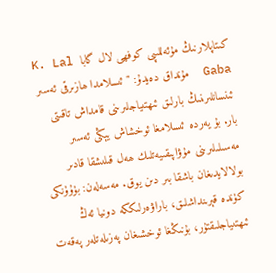كىتاپلارنىڭ مۇئەللىپى كوفھى لال گابا  K. Lal Gaba  مۇنداق دەيدۇ: "ئىسلامدا ھازىرقى ئەسىر ئىنسانلىرىنىڭ بارلىق ئىھتىياجلىرىنى قامداش تاقىتى بار. بۇ يەردە ئىسلامغا ئوخشاش يېڭى ئەسىر مەسىلىلىرىنى مۇۋاپىقىيەتلىك ھەل قىلىشقا قادىر بولالايدىغان باشقا بىر دىن يوق. مەسەلەن: بۈۇۈنكى كۈندە قېرىنداشلىق، باراۋەرلىككە دونيا ئەڭ ئىھتىياجلىقتۇر، بۇنىڭغا ئوخشىغان پەزىلەتلەر پەقەت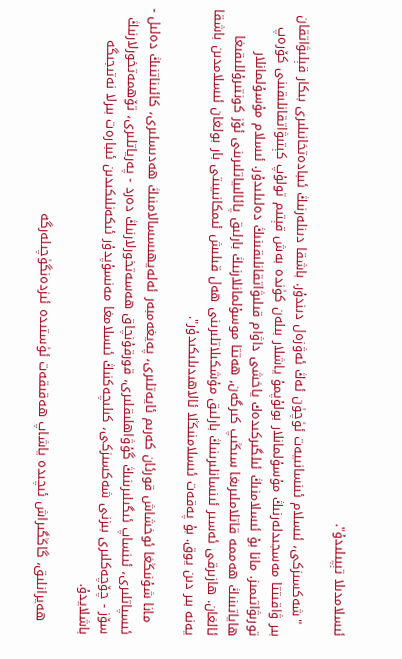ئىسلامدىلا تېپىلىدۇ".

   "شەكسىزكى، ئىسلام ئىنسانىيەت ئۈچۈن ئەڭ ئەۋزەل دىندۇر. باشقا دىنلەرنىڭ ئىبادەتخانىلىرى بىكار قېلىۋاتقان بىر ۋاقىتتا مەسجىدلەرنىڭ مۇسۇلمانلار بولۇپمۇ ياشلار بىلەن كۈندە بەش قېتىم تولۇپ كېتىۋاتقانلىقىنى كۆرەپ تورىۋاتىمىز. مانا بۇ ئىسلامنىڭ ئىلگىركىدەك ياخشى داۋام قىلىۋاتقانلىقىنىڭ دەلىلىدۇر. ئىسلام مۇسۇلمانلار ھاياتىنىڭ ھەممە قاتلاملىرىغا سىڭىپ كىرگەن, ھەتتا موسۇلمانلارنىڭ بارلىق پائالىياتلىرىنى ئۆز كونتىرۇللىقىغا ئالغان. ھازىرقى ئەسىر ئىنسانلىرىنىڭ بارلىق مۇشكىلاتلىرىنى ھەل قىلىش ئىمكانىيىتى بار بولغان ئىسلامدىن باشقا يەنە بىر دىن يوق. بۇ پەقەت ئىسلامنىڭلا ئالاھىدىلىكىدۇر".

   مانا شۇنىڭغا ئوخشاش قورئان كەرىم ئايەتلىرى، پەيغەمبەر ئەلەيھىسسالامنىڭ ھەدىسلىرى، كائىناتنىڭ دەلىل - ئىسپاتلىرى، ئىنساپ ئىگىلىرىنىڭ گۇۋاھلىقلىرى، قورقۇنچاق ھەسەتخورلارنىڭ دەرد - پەرياتلىرى، تۆھمەتخورلارنىڭ سۆز - چۆچەكلىرى بىزنى شەكسىزكى، كىلىچەكنىڭ ئىسلامغا مەنسۇپدۇر ئىكەنلىكىدىن ئىبارەت بىرلا نەتىجىگە باشلايدۇ.

   ھەيرانلىق، گاڭگىراش ئىچىدە ياشاپ ھەقىقەت ئۈستىدە ئىزدەنگۈچىلەرگە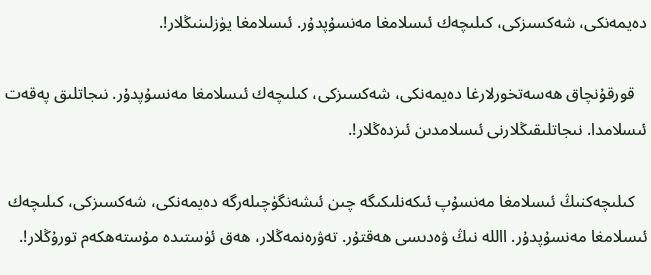دەيمەنكى، شەكسىزكى، كىلىچەك ئىسلامغا مەنسۇپدۇر. ئىسلامغا يۈزلىنىڭلار!.

   قورقۇنچاق ھەسەتخورلارغا دەيمەنكى، شەكسىزكى، كىلىچەك ئىسلامغا مەنسۇپدۇر. نىجاتلىق پەقەت ئىسلامدا. نىجاتلىقىڭلارنى ئىسلامدىن ئىزدەڭلار!.

   كىلىچەكنىڭ ئىسلامغا مەنسۇپ ئىكەنلىكىگە چىن ئىشەنگۈچىلەرگە دەيمەنكى، شەكسىزكى، كىلىچەك ئىسلامغا مەنسۇپدۇر. االله نىڭ ۋەدىسى ھەقتۇر. تەۋرەنمەڭلار، ھەق ئۈستىدە مۇستەھكەم تورۇڭلار!.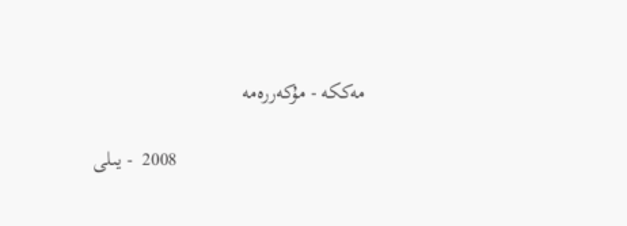مەككە - مۇكەررەمە

                                     2008  - يىلى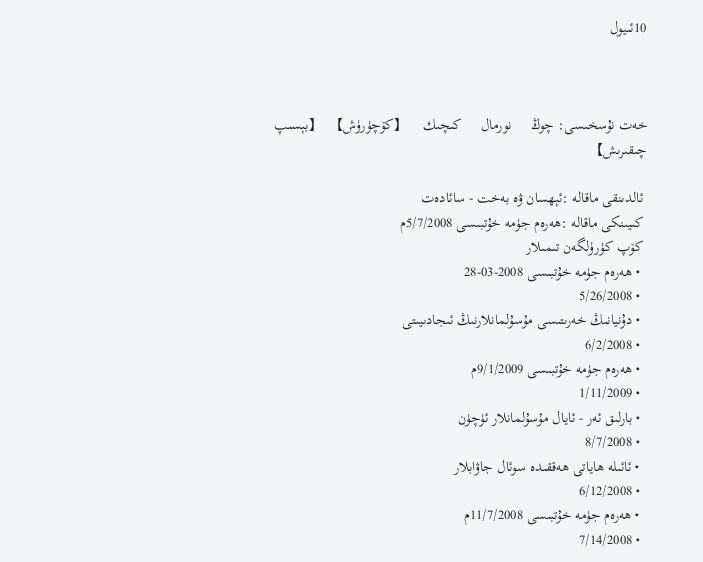10ئىيول



خەت نۇسخىسى: چوڭ     نورمال     كىچىك    【كۆچۈرۈش】  【بېسىپ چىقىرىش】

 ئالدىنقى ماقالە :ئېھسان ۋە بەخت - سائادەت
 كىيىنكى ماقالە :ھەرەم جۈمە خۇتبىسى 5/7/2008م
 كۆپ كۈرۈلگەن تىمىلار
  • ھەرەم جۈمە خۇتبىسى 2008-03-28
  • 5/26/2008
  • دۇنيانىڭ خەرىتىسى مۇسۇلمانلارنىڭ ئىجادىيىتى
  • 6/2/2008
  • ھەرەم جۈمە خۇتبىسى 9/1/2009م
  • 1/11/2009
  • بارلىق ئەر - ئايال مۇسۇلمانلار ئۈچۈن
  • 8/7/2008
  • ئائىلە ھاياتى ھەققىدە سوئال جاۋابلار
  • 6/12/2008
  • ھەرەم جۈمە خۇتبىسى 11/7/2008م
  • 7/14/2008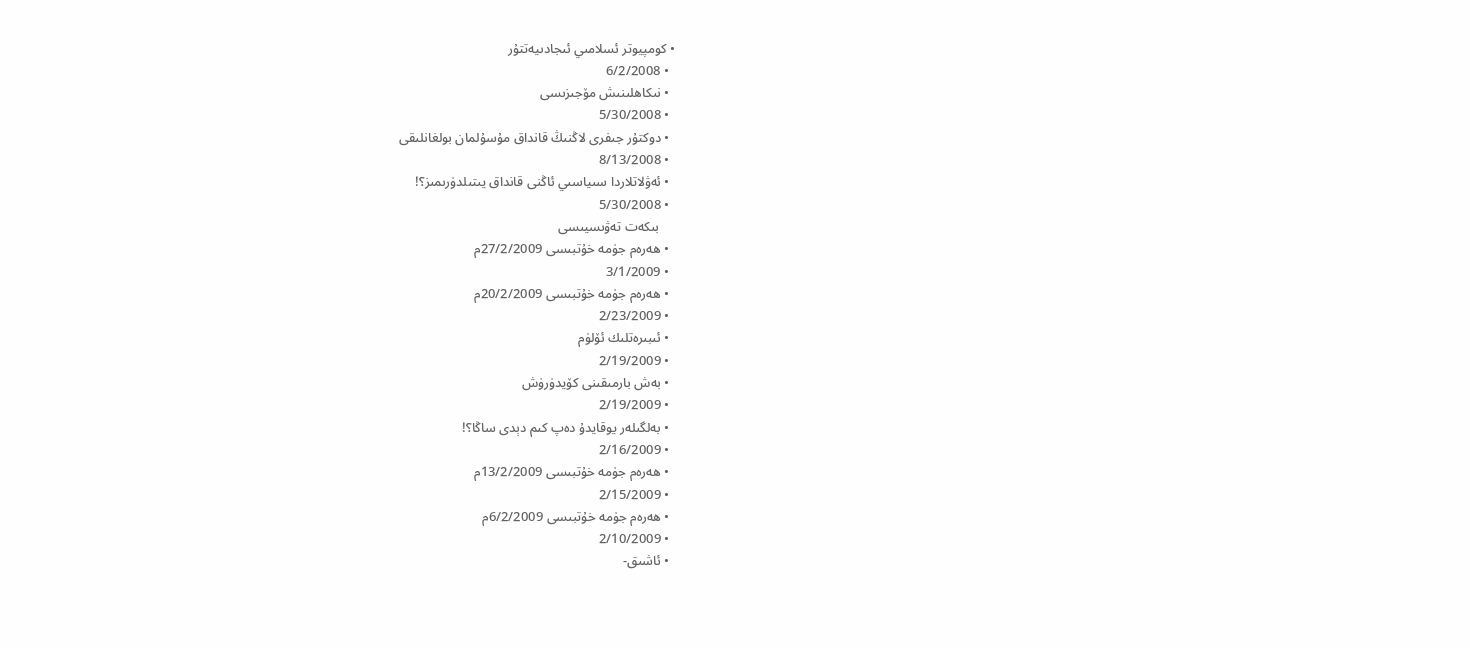• كومپيوتر ئسلامىي ئىجادىيەتتۇر
  • 6/2/2008
  • نىكاھلىنىش مۆجىزىسى
  • 5/30/2008
  • دوكتۇر جىفرى لاڭنىڭ قانداق مۇسۇلمان بولغانلىقى
  • 8/13/2008
  • ئەۋلاتلاردا سىياسىي ئاڭنى قانداق يىتىلدۈرىمىز؟!
  • 5/30/2008
     بىكەت تەۋىسيىسى
  • ھەرەم جۈمە خۇتبىسى 27/2/2009م
  • 3/1/2009
  • ھەرەم جۈمە خۇتبىسى 20/2/2009م
  • 2/23/2009
  • ئىبىرەتلىك ئۆلۈم
  • 2/19/2009
  • بەش بارمىقىنى كۆيدۈرۈش
  • 2/19/2009
  • بەلگىلەر يوقايدۇ دەپ كىم دېدى ساڭا؟!
  • 2/16/2009
  • ھەرەم جۈمە خۇتبىسى 13/2/2009م
  • 2/15/2009
  • ھەرەم جۈمە خۇتبىسى 6/2/2009م
  • 2/10/2009
  • ئاشىق-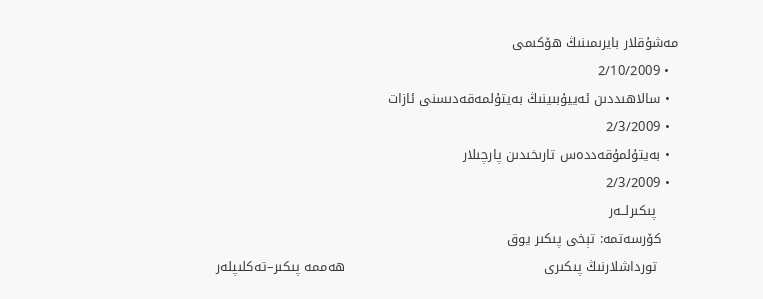مەشۇقلار بايرىمىنىڭ ھۆكىمى
  • 2/10/2009
  • سالاھىددىن ئەييۇبىينىڭ بەيتۇلمەقەدىسنى ئازات
  • 2/3/2009
  • بەيتۇلمۇقەددەس تارىخىدىن پارچىلار
  • 2/3/2009
     پىكىرلــەر
    كۆرسەتمە: تېخى پىكىر يوق
     تورداشلارنىڭ پىكىرى                                             ھەممە پىكىر–تەكلىپلەر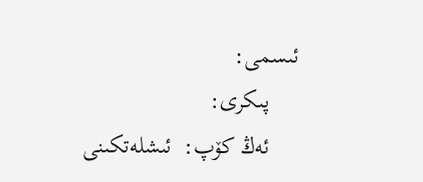ئىسمى:
     پىكرى:
     ئەڭ كۆپ:  ئىشلەتكىنى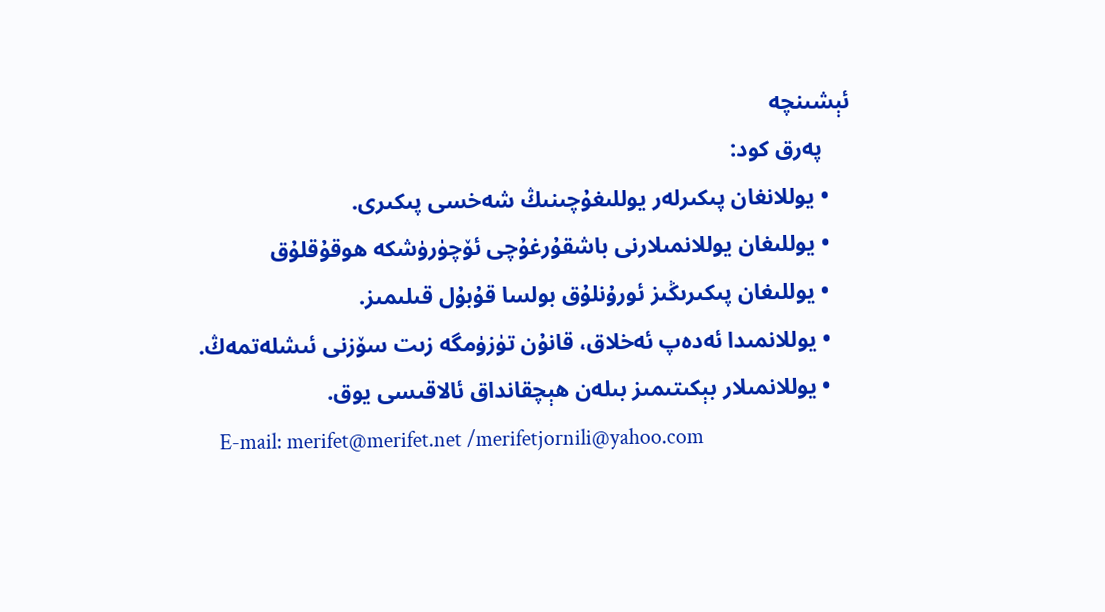ئېشىنچە
     پەرق كود:
    • يوللانغان پىكىرلەر يوللىغۇچىنىڭ شەخسى پىكىرى.
    • يوللىغان يوللانمىلارنى باشقۇرغۇچى ئۆچۈرۈشكە ھوقۇقلۇق
    • يوللىغان پىكىرىڭىز ئورۇنلۇق بولسا قۇبۇل قىلىمىز.
    • يوللانمىدا ئەدەپ ئەخلاق، قانۇن تۈزۈمگە زىت سۆزنى ئىشلەتمەڭ.
    • يوللانمىلار بېكىتىمىز بىلەن ھېچقانداق ئالاقىسى يوق.
    E-mail: merifet@merifet.net /merifetjornili@yahoo.com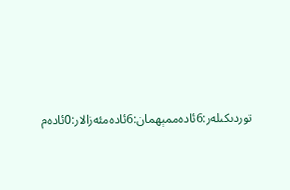توردىكىلەر:6ئادەممېھمان:6ئادەمئەزالار:0ئادەم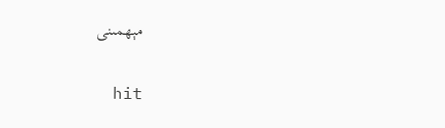مېھمىنى

    hit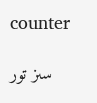counter

    سىز تور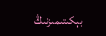بېكىتىمىزنىڭ